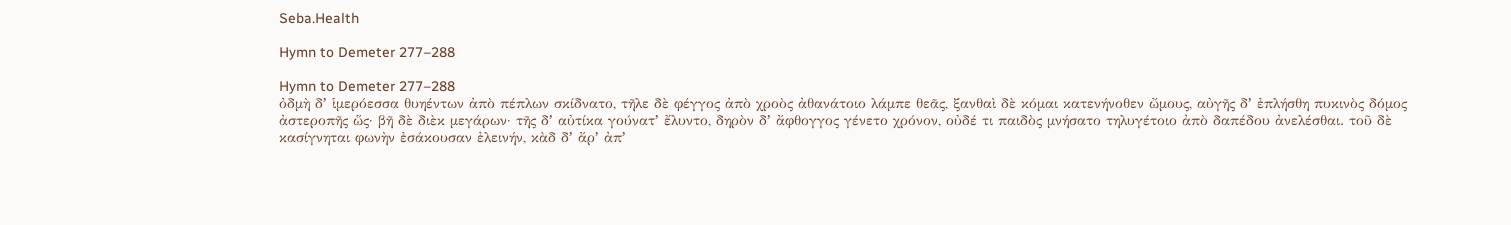Seba.Health

Hymn to Demeter 277–288

Hymn to Demeter 277–288
ὀδμὴ δʼ ἱμερόεσσα θυηέντων ἀπὸ πέπλων σκίδνατο, τῆλε δὲ φέγγος ἀπὸ χροὸς ἀθανάτοιο λάμπε θεᾶς, ξανθαὶ δὲ κόμαι κατενήνοθεν ὤμους, αὐγῆς δʼ ἐπλήσθη πυκινὸς δόμος ἀστεροπῆς ὥς· βῆ δὲ διὲκ μεγάρων· τῆς δʼ αὐτίκα γούνατʼ ἔλυντο, δηρὸν δʼ ἄφθογγος γένετο χρόνον, οὐδέ τι παιδὸς μνήσατο τηλυγέτοιο ἀπὸ δαπέδου ἀνελέσθαι. τοῦ δὲ κασίγνηται φωνὴν ἐσάκουσαν ἐλεινήν, κὰδ δʼ ἄρʼ ἀπʼ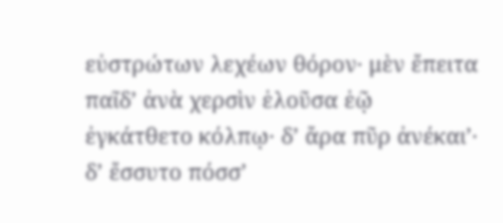εὐστρώτων λεχέων θόρον· μὲν ἔπειτα παῖδʼ ἀνὰ χερσὶν ἑλοῦσα ἑῷ ἐγκάτθετο κόλπῳ· δʼ ἄρα πῦρ ἀνέκαιʼ· δʼ ἔσσυτο πόσσʼ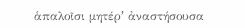ἁπαλοῖσι μητέρʼ ἀναστήσουσα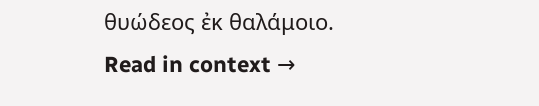θυώδεος ἐκ θαλάμοιο.
Read in context →